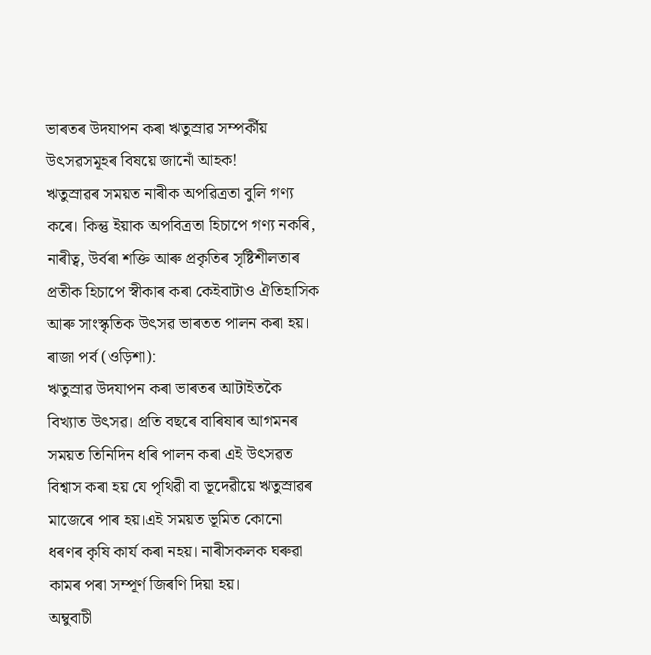ভাৰতৰ উদযাপন কৰা ঋতুস্ৰাৱ সম্পৰ্কীয় উৎসৱসমূহৰ বিষয়ে জানোঁ আহক!
ঋতুস্ৰাৱৰ সময়ত নাৰীক অপৱিত্ৰতা বুলি গণ্য কৰে। কিন্তু ইয়াক অপবিত্রতা হিচাপে গণ্য নকৰি, নাৰীত্ব, উৰ্বৰা শক্তি আৰু প্ৰকৃতিৰ সৃষ্টিশীলতাৰ প্ৰতীক হিচাপে স্বীকাৰ কৰা কেইবাটাও ঐতিহাসিক আৰু সাংস্কৃতিক উৎসৱ ভাৰতত পালন কৰা হয়।
ৰাজা পৰ্ব (ওড়িশা):
ঋতুস্ৰাৱ উদযাপন কৰা ভাৰতৰ আটাইতকৈ বিখ্যাত উৎসৱ। প্ৰতি বছৰে বাৰিষাৰ আগমনৰ সময়ত তিনিদিন ধৰি পালন কৰা এই উৎসৱত বিশ্বাস কৰা হয় যে পৃথিৱী বা ভূদেৱীয়ে ঋতুস্ৰাৱৰ মাজেৰে পাৰ হয়।এই সময়ত ভূমিত কোনো ধৰণৰ কৃষি কাৰ্য কৰা নহয়। নাৰীসকলক ঘৰুৱা কামৰ পৰা সম্পূৰ্ণ জিৰণি দিয়া হয়।
অম্বুবাচী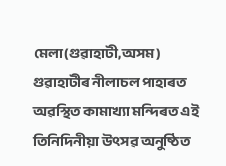মেলা(গুৱাহাটী,অসম)
গুৱাহাটীৰ নীলাচল পাহাৰত অৱস্থিত কামাখ্যা মন্দিৰত এই তিনিদিনীয়া উৎসৱ অনুষ্ঠিত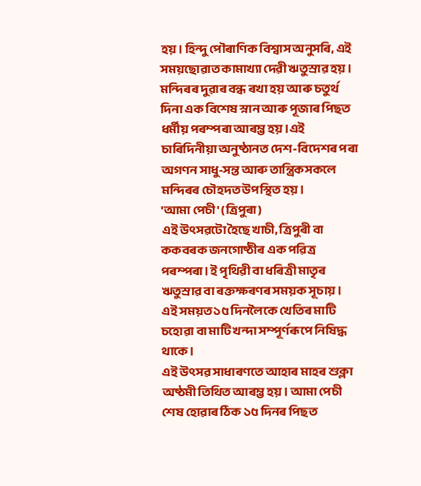হয়। হিন্দু পৌৰাণিক বিশ্বাস অনুসৰি, এই সময়ছোৱাত কামাখ্যা দেৱী ঋতুস্ৰাৱ হয়। মন্দিৰৰ দুৱাৰ বন্ধ ৰখা হয় আৰু চতুৰ্থ দিনা এক বিশেষ স্নান আৰু পূজাৰ পিছত ধৰ্মীয় পৰম্পৰা আৰম্ভ হয়।এই চাৰিদিনীয়া অনুষ্ঠানত দেশ-বিদেশৰ পৰা অগণন সাধু-সন্ত আৰু তান্ত্ৰিকসকলে মন্দিৰৰ চৌহদত উপস্থিত হয়।
'আমা পেচী' (ত্ৰিপুৰা)
এই উৎসৱটো হৈছে খাচী, ত্ৰিপুৰী বা ককবৰক জনগোষ্ঠীৰ এক পৱিত্ৰ পৰম্পৰা। ই পৃথিৱী বা ধৰিত্ৰী মাতৃৰ ঋতুস্ৰাৱ বা ৰক্তক্ষৰণৰ সময়ক সূচায়। এই সময়ত ১৫ দিনলৈকে খেতিৰ মাটি চহোৱা বা মাটি খন্দা সম্পূৰ্ণৰূপে নিষিদ্ধ থাকে।
এই উৎসৱ সাধাৰণতে আহাৰ মাহৰ শুক্লা অষ্ঠমী তিথিত আৰম্ভ হয়। আমা পেচী শেষ হোৱাৰ ঠিক ১৫ দিনৰ পিছত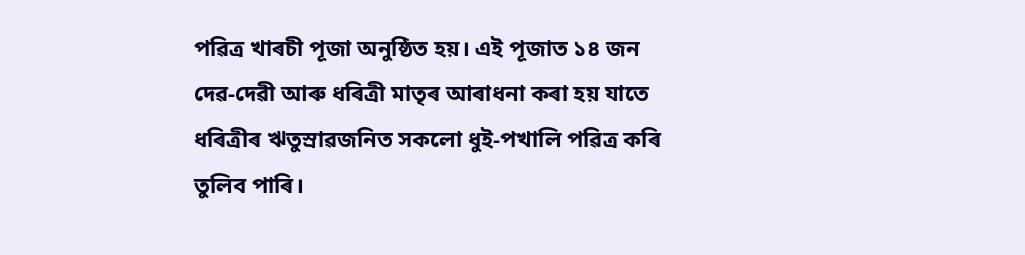পৱিত্ৰ খাৰচী পূজা অনুষ্ঠিত হয়। এই পূজাত ১৪ জন দেৱ-দেৱী আৰু ধৰিত্ৰী মাতৃৰ আৰাধনা কৰা হয় যাতে ধৰিত্ৰীৰ ঋতুস্ৰাৱজনিত সকলো ধুই-পখালি পৱিত্ৰ কৰি তুলিব পাৰি।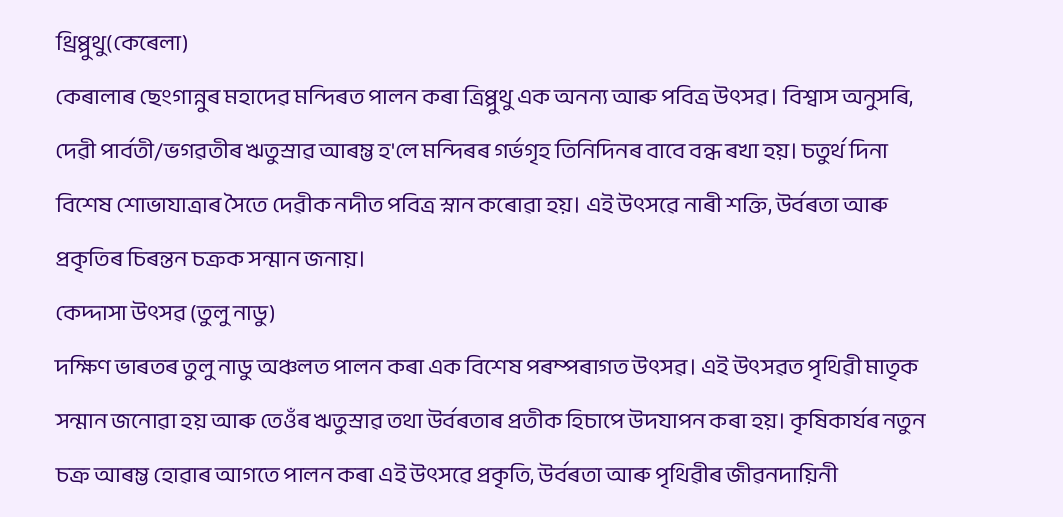থ্ৰিপ্পুথু(কেৰেলা)
কেৰালাৰ ছেংগান্নুৰ মহাদেৱ মন্দিৰত পালন কৰা ত্ৰিপ্পুথু এক অনন্য আৰু পবিত্ৰ উৎসৱ। বিশ্বাস অনুসৰি, দেৱী পাৰ্বতী/ভগৱতীৰ ঋতুস্ৰাৱ আৰম্ভ হ'লে মন্দিৰৰ গৰ্ভগৃহ তিনিদিনৰ বাবে বন্ধ ৰখা হয়। চতুৰ্থ দিনা বিশেষ শোভাযাত্ৰাৰ সৈতে দেৱীক নদীত পবিত্ৰ স্নান কৰোৱা হয়। এই উৎসৱে নাৰী শক্তি, উৰ্বৰতা আৰু প্ৰকৃতিৰ চিৰন্তন চক্রক সন্মান জনায়।
কেদ্দাসা উৎসৱ (তুলু নাডু)
দক্ষিণ ভাৰতৰ তুলু নাডু অঞ্চলত পালন কৰা এক বিশেষ পৰম্পৰাগত উৎসৱ। এই উৎসৱত পৃথিৱী মাতৃক সন্মান জনোৱা হয় আৰু তেওঁৰ ঋতুস্ৰাৱ তথা উৰ্বৰতাৰ প্ৰতীক হিচাপে উদযাপন কৰা হয়। কৃষিকাৰ্যৰ নতুন চক্ৰ আৰম্ভ হোৱাৰ আগতে পালন কৰা এই উৎসৱে প্ৰকৃতি, উৰ্বৰতা আৰু পৃথিৱীৰ জীৱনদায়িনী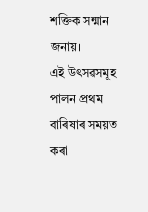শক্তিক সন্মান জনায়।
এই উৎসৱসমূহ পালন প্ৰথম বাৰিষাৰ সময়ত কৰা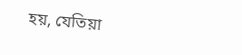হয়, যেতিয়া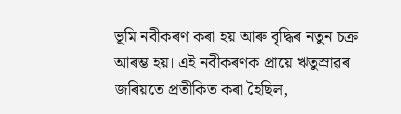ভূমি নবীকৰণ কৰা হয় আৰু বৃদ্ধিৰ নতুন চক্ৰ আৰম্ভ হয়। এই নবীকৰণক প্ৰায়ে ঋতুস্ৰাৱৰ জৰিয়তে প্ৰতীকিত কৰা হৈছিল,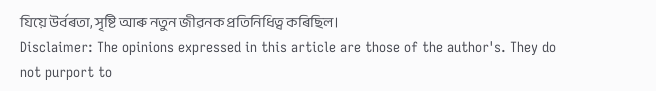যিয়ে উৰ্বৰতা, সৃষ্টি আৰু নতুন জীৱনক প্ৰতিনিধিত্ব কৰিছিল।
Disclaimer: The opinions expressed in this article are those of the author's. They do not purport to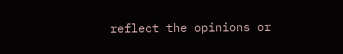reflect the opinions or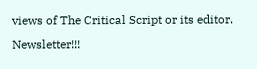views of The Critical Script or its editor.
Newsletter!!!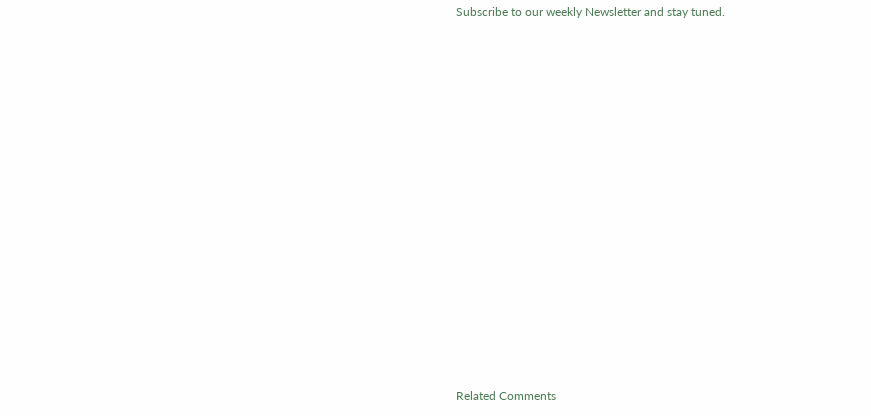Subscribe to our weekly Newsletter and stay tuned.















Related Comments